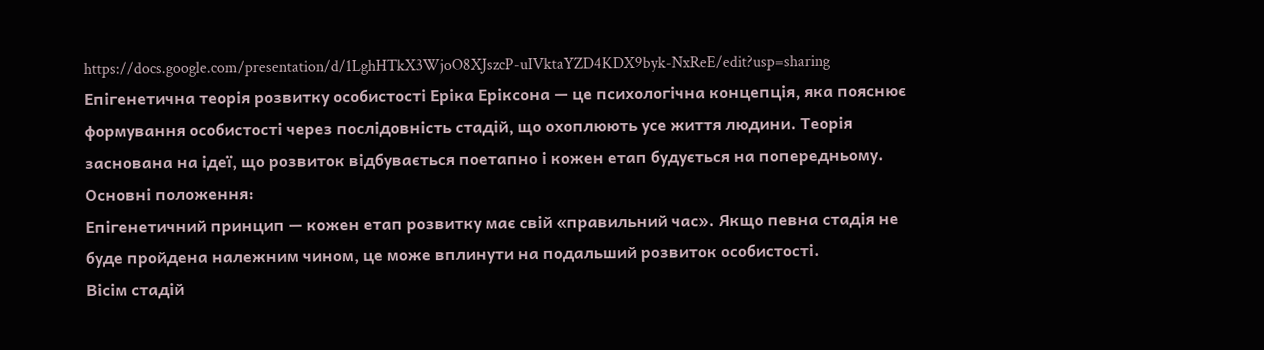https://docs.google.com/presentation/d/1LghHTkX3WjoO8XJszcP-uIVktaYZD4KDX9byk-NxReE/edit?usp=sharing
Епігенетична теорія розвитку особистості Еріка Еріксона — це психологічна концепція, яка пояснює формування особистості через послідовність стадій, що охоплюють усе життя людини. Теорія заснована на ідеї, що розвиток відбувається поетапно і кожен етап будується на попередньому.
Основні положення:
Епігенетичний принцип — кожен етап розвитку має свій «правильний час». Якщо певна стадія не буде пройдена належним чином, це може вплинути на подальший розвиток особистості.
Вісім стадій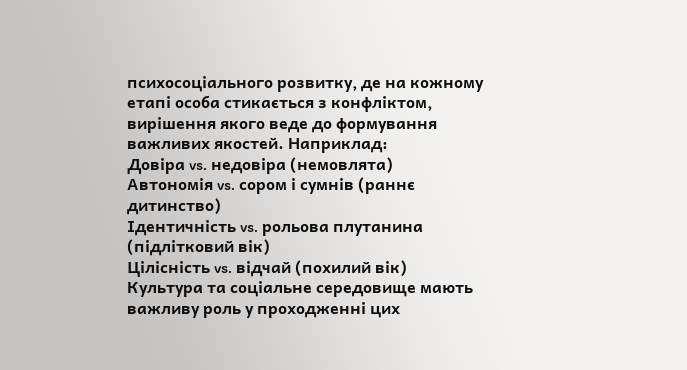психосоціального розвитку, де на кожному етапі особа стикається з конфліктом, вирішення якого веде до формування важливих якостей. Наприклад:
Довіра vs. недовіра (немовлята)
Автономія vs. сором і сумнів (раннє дитинство)
Ідентичність vs. рольова плутанина (підлітковий вік)
Цілісність vs. відчай (похилий вік)
Культура та соціальне середовище мають важливу роль у проходженні цих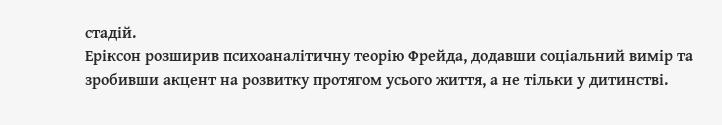стадій.
Еріксон розширив психоаналітичну теорію Фрейда, додавши соціальний вимір та зробивши акцент на розвитку протягом усього життя, а не тільки у дитинстві.